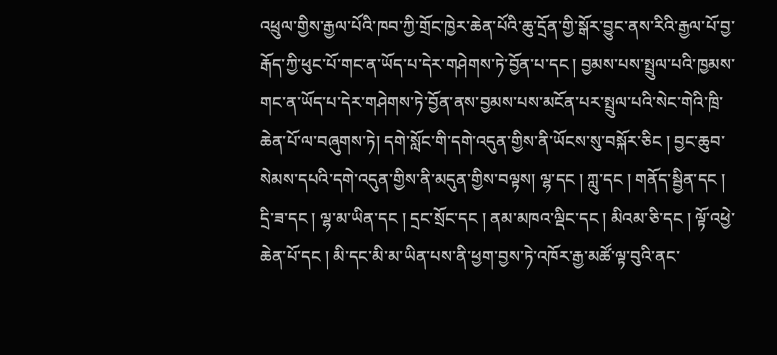འཕྲུལ་གྱིས་རྒྱལ་པོའི་ཁབ་ཀྱི་གྲོང་ཁྱེར་ཆེན་པོའི་ཆུ་དྲོན་གྱི་སྒོར་བྱུང་ནས་རིའི་རྒྱལ་པོ་བྱ་རྒོད་ཀྱི་ཕུང་པོ་གང་ན་ཡོད་པ་དེར་གཤེགས་ཏེ་བྱོན་པ་དང ། བྱམས་པས་སྤྲུལ་པའི་ཁྱམས་གང་ན་ཡོད་པ་དེར་གཤེགས་ཏེ་བྱོན་ནས་བྱམས་པས་མངོན་པར་སྤྲུལ་པའི་སེང་གེའི་ཁྲི་ཆེན་པོ་ལ་བཞུགས་ཏེ། དགེ་སློང་གི་དགེ་འདུན་གྱིས་ནི་ཡོངས་སུ་བསྐོར་ཅིང ། བྱང་ཆུབ་སེམས་དཔའི་དགེ་འདུན་གྱིས་ནི་མདུན་གྱིས་བལྟས། ལྷ་དང ། ཀླུ་དང ། གནོད་སྦྱིན་དང ། དྲི་ཟ་དང ། ལྷ་མ་ཡིན་དང ། དྲང་སྲོང་དང ། ནམ་མཁའ་ལྡིང་དང ། མིའམ་ཅི་དང ། ལྟོ་འཕྱེ་ཆེན་པོ་དང ། མི་དང་མི་མ་ཡིན་པས་ནི་ཕྱག་བྱས་ཏེ་འཁོར་རྒྱ་མཚོ་ལྟ་བུའི་ནང་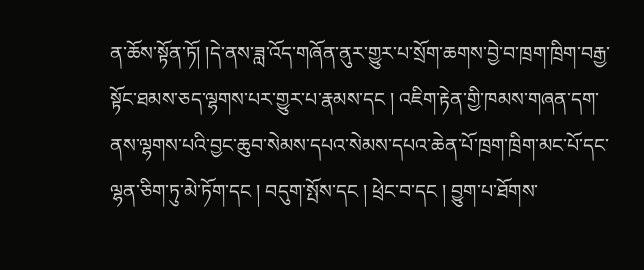ན་ཆོས་སྟོན་ཏོ། །དེ་ནས་ཟླ་འོད་གཞོན་ནུར་གྱུར་པ་སྲོག་ཆགས་བྱེ་བ་ཁྲག་ཁྲིག་བརྒྱ་སྟོང་ཐམས་ཅད་ལྷགས་པར་གྱུར་པ་རྣམས་དང ། འཇིག་རྟེན་གྱི་ཁམས་གཞན་དག་ནས་ལྷགས་པའི་བྱང་ཆུབ་སེམས་དཔའ་སེམས་དཔའ་ཆེན་པོ་ཁྲག་ཁྲིག་མང་པོ་དང་ལྷན་ཅིག་ཏུ་མེ་ཏོག་དང ། བདུག་སྤོས་དང ། ཕྲེང་བ་དང ། བྱུག་པ་ཐོགས་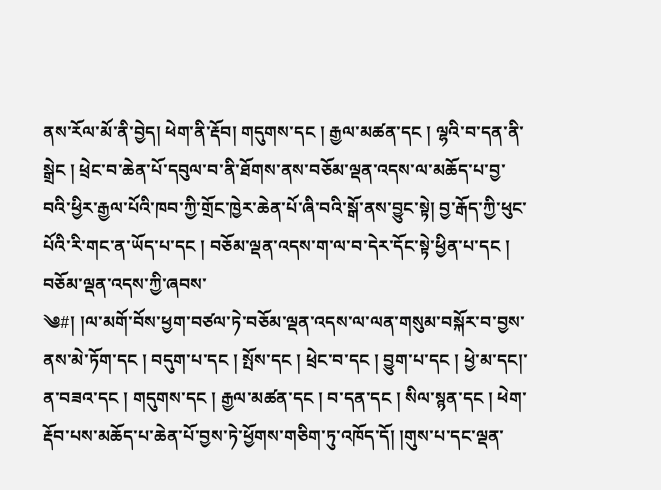ནས་རོལ་མོ་ནི་བྱེད། ཕེག་ནི་རྡོབ། གདུགས་དང ། རྒྱལ་མཚན་དང ། ལྷའི་བ་དན་ནི་སྒྲེང ། ཕྲེང་བ་ཆེན་པོ་དབུལ་བ་ནི་ཐོགས་ནས་བཅོམ་ལྡན་འདས་ལ་མཆོད་པ་བྱ་བའི་ཕྱིར་རྒྱལ་པོའི་ཁབ་ཀྱི་གྲོང་ཁྱེར་ཆེན་པོ་ཞི་བའི་སྒོ་ནས་བྱུང་སྟེ། བྱ་རྒོད་ཀྱི་ཕུང་པོའི་རི་གང་ན་ཡོད་པ་དང ། བཅོམ་ལྡན་འདས་ག་ལ་བ་དེར་དོང་སྟེ་ཕྱིན་པ་དང ། བཅོམ་ལྡན་འདས་ཀྱི་ཞབས་
༄#། །ལ་མགོ་བོས་ཕྱག་བཙལ་ཏེ་བཅོམ་ལྡན་འདས་ལ་ལན་གསུམ་བསྐོར་བ་བྱས་ནས་མེ་ཏོག་དང ། བདུག་པ་དང ། སྤོས་དང ། ཕྲེང་བ་དང ། བྱུག་པ་དང ། ཕྱེ་མ་དང།་ན་བཟའ་དང ། གདུགས་དང ། རྒྱལ་མཚན་དང ། བ་དན་དང ། སིལ་སྙན་དང ། ཕེག་རྡོབ་པས་མཆོད་པ་ཆེན་པོ་བྱས་ཏེ་ཕྱོགས་གཅིག་ཏུ་འཁོད་དོ། །གུས་པ་དང་ལྡན་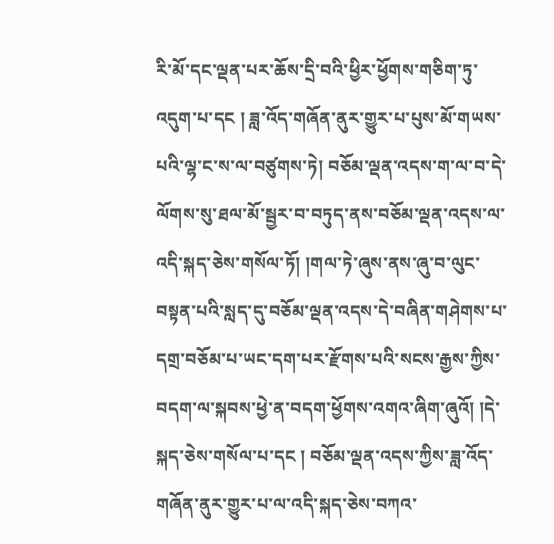རི་མོ་དང་ལྡན་པར་ཆོས་དྲི་བའི་ཕྱིར་ཕྱོགས་གཅིག་ཏུ་འདུག་པ་དང ། ཟླ་འོད་གཞོན་ནུར་གྱུར་པ་པུས་མོ་གཡས་པའི་ལྷ་ང་ས་ལ་བཙུགས་ཏེ། བཅོམ་ལྡན་འདས་ག་ལ་བ་དེ་ལོགས་སུ་ཐལ་མོ་སྦྱར་བ་བཏུད་ནས་བཅོམ་ལྡན་འདས་ལ་འདི་སྐད་ཅེས་གསོལ་ཏོ། །གལ་ཏེ་ཞུས་ནས་ཞུ་བ་ལུང་བསྟན་པའི་སླད་དུ་བཅོམ་ལྡན་འདས་དེ་བཞིན་གཤེགས་པ་དགྲ་བཅོམ་པ་ཡང་དག་པར་རྫོགས་པའི་སངས་རྒྱས་ཀྱིས་བདག་ལ་སྐབས་ཕྱེ་ན་བདག་ཕྱོགས་འགའ་ཞིག་ཞུའོ། །དེ་སྐད་ཅེས་གསོལ་པ་དང ། བཅོམ་ལྡན་འདས་ཀྱིས་ཟླ་འོད་གཞོན་ནུར་གྱུར་པ་ལ་འདི་སྐད་ཅེས་བཀའ་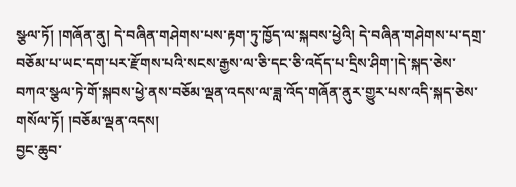སྩལ་ཏོ། །གཞོན་ནུ། དེ་བཞིན་གཤེགས་པས་རྟག་ཏུ་ཁྱོད་ལ་སྐབས་ཕྱེའི། དེ་བཞིན་གཤེགས་པ་དགྲ་བཅོམ་པ་ཡང་དག་པར་རྫོགས་པའི་སངས་རྒྱས་ལ་ཅི་དང་ཅི་འདོད་པ་དྲིས་ཤིག་།དེ་སྐད་ཅེས་བཀའ་སྩལ་ཏེ་གོ་སྐབས་ཕྱེ་ནས་བཅོམ་ལྡན་འདས་ལ་ཟླ་འོད་གཞོན་ནུར་གྱུར་པས་འདི་སྐད་ཅེས་གསོལ་ཏོ། །བཅོམ་ལྡན་འདས།
བྱང་ཆུབ་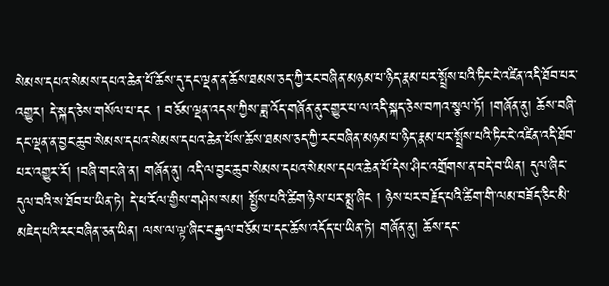སེམས་དཔའ་སེམས་དཔའ་ཆེན་པོ་ཆོས་དུ་དང་ལྡན་ན་ཆོས་ཐམས་ཅད་ཀྱི་རང་བཞིན་མཉམ་པ་ཉིད་རྣམ་པར་སྤྲོས་པའི་ཏིང་ངེ་འཛིན་འདི་ཐོབ་པར་འགྱུར། དེ་སྐད་ཅེས་གསོལ་པ་དང ། བཅོམ་ལྡན་འདས་ཀྱིས་ཟླ་འོད་གཞོན་ནུར་གྱུར་པ་ལ་འདི་སྐད་ཅེས་བཀའ་སྩལ་ཏོ། །གཞོན་ནུ། ཆོས་བཞི་དང་ལྡན་ན་བྱང་ཆུབ་སེམས་དཔའ་སེམས་དཔའ་ཆེན་པོས་ཆོས་ཐམས་ཅད་ཀྱི་རང་བཞིན་མཉམ་པ་ཉིད་རྣམ་པར་སྤྲོས་པའི་ཏིང་ངེ་འཛིན་འདི་ཐོབ་པར་འགྱུར་རོ། །བཞི་གང་ཞེ་ན། གཞོན་ནུ། འདི་ལ་བྱང་ཆུབ་སེམས་དཔའ་སེམས་དཔའ་ཆེན་པོ་དེས་ཤིང་འགྲོགས་ན་བདེ་བ་ཡིན། དུལ་ཞིང་དུལ་བའི་ས་ཐོབ་པ་ཡིན་ཏེ། དེ་ཕ་རོལ་གྱིས་གཤེས་སམ། སྤྱོས་པའི་ཚིག་ཉེས་པར་སྨྲ་ཞིང ། ཉེས་པར་བརྗོད་པའི་ཚིག་གི་ལམ་བཟོད་ཅིང་མི་མཇེད་པའི་རང་བཞིན་ཅན་ཡིན། ལས་ལ་ལྟ་ཞིང་ང་རྒྱལ་བཅོམ་པ་དང་ཆོས་འདོད་པ་ཡིན་ཏེ། གཞོན་ནུ། ཆོས་དང་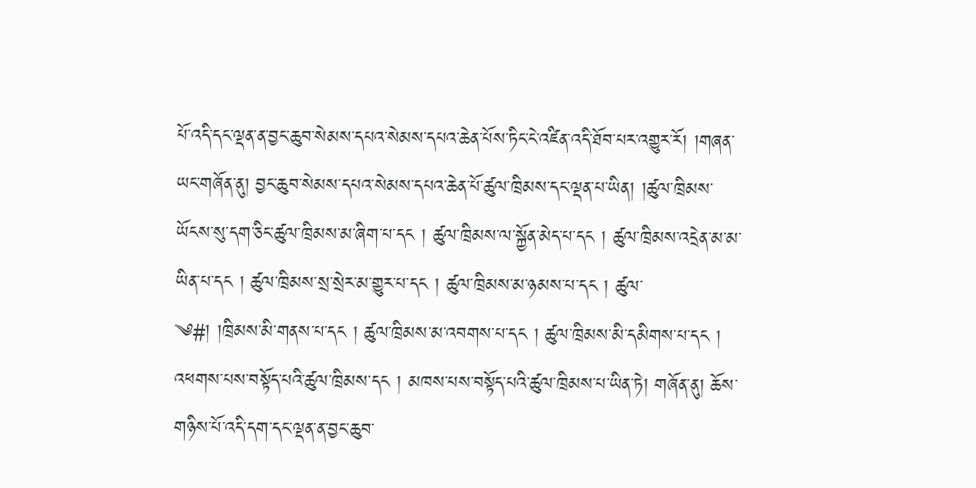པོ་འདི་དང་ལྡན་ན་བྱང་ཆུབ་སེམས་དཔའ་སེམས་དཔའ་ཆེན་པོས་ཏིང་ངེ་འཛིན་འདི་ཐོབ་པར་འགྱུར་རོ། །གཞན་ཡང་གཞོན་ནུ། བྱང་ཆུབ་སེམས་དཔའ་སེམས་དཔའ་ཆེན་པོ་ཚུལ་ཁྲིམས་དང་ལྡན་པ་ཡིན། །ཚུལ་ཁྲིམས་ཡོངས་སུ་དག་ཅིང་ཚུལ་ཁྲིམས་མ་ཞིག་པ་དང ། ཚུལ་ཁྲིམས་ལ་སྐྱོན་མེད་པ་དང ། ཚུལ་ཁྲིམས་འདྲེན་མ་མ་ཡིན་པ་དང ། ཚུལ་ཁྲིམས་སྲ་སྲེར་མ་གྱུར་པ་དང ། ཚུལ་ཁྲིམས་མ་ཉམས་པ་དང ། ཚུལ་
༄#། །ཁྲིམས་མི་གནས་པ་དང ། ཚུལ་ཁྲིམས་མ་འབགས་པ་དང ། ཚུལ་ཁྲིམས་མི་དམིགས་པ་དང ། འཕགས་པས་བསྟོད་པའི་ཚུལ་ཁྲིམས་དང ། མཁས་པས་བསྟོད་པའི་ཚུལ་ཁྲིམས་པ་ཡིན་ཏེ། གཞོན་ནུ། ཆོས་གཉིས་པོ་འདི་དག་དང་ལྡན་ན་བྱང་ཆུབ་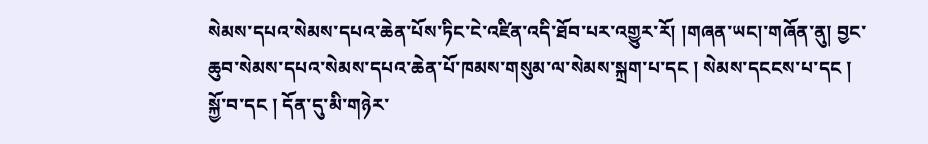སེམས་དཔའ་སེམས་དཔའ་ཆེན་པོས་ཏིང་ངེ་འཛིན་འདི་ཐོབ་པར་འགྱུར་རོ། །གཞན་ཡང།་གཞོན་ནུ། བྱང་ཆུབ་སེམས་དཔའ་སེམས་དཔའ་ཆེན་པོ་ཁམས་གསུམ་ལ་སེམས་སྐྲག་པ་དང ། སེམས་དངངས་པ་དང ། སྐྱོ་བ་དང ། དོན་དུ་མི་གཉེར་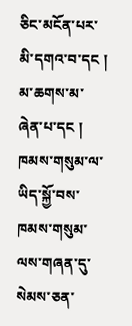ཅིང་མངོན་པར་མི་དགའ་བ་དང ། མ་ཆགས་མ་ཞེན་པ་དང ། ཁམས་གསུམ་ལ་ཡིད་སྐྱོ་བས་ཁམས་གསུམ་ལས་གཞན་དུ་སེམས་ཅན་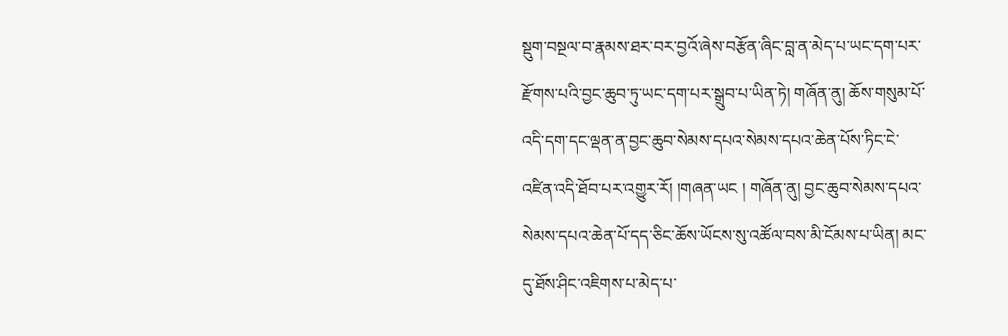སྡུག་བསྔལ་བ་རྣམས་ཐར་བར་བྱའོ་ཞེས་བརྩོན་ཞིང་བླ་ན་མེད་པ་ཡང་དག་པར་རྫོགས་པའི་བྱང་ཆུབ་ཏུ་ཡང་དག་པར་སྒྲུབ་པ་ཡིན་ཏེ། གཞོན་ནུ། ཆོས་གསུམ་པོ་འདི་དག་དང་ལྡན་ན་བྱང་ཆུབ་སེམས་དཔའ་སེམས་དཔའ་ཆེན་པོས་ཏིང་ངེ་འཛིན་འདི་ཐོབ་པར་འགྱུར་རོ། །གཞན་ཡང ། གཞོན་ནུ། བྱང་ཆུབ་སེམས་དཔའ་སེམས་དཔའ་ཆེན་པོ་དད་ཅིང་ཆོས་ཡོངས་སུ་འཚོལ་བས་མི་ངོམས་པ་ཡིན། མང་དུ་ཐོས་ཤིང་འཇིགས་པ་མེད་པ་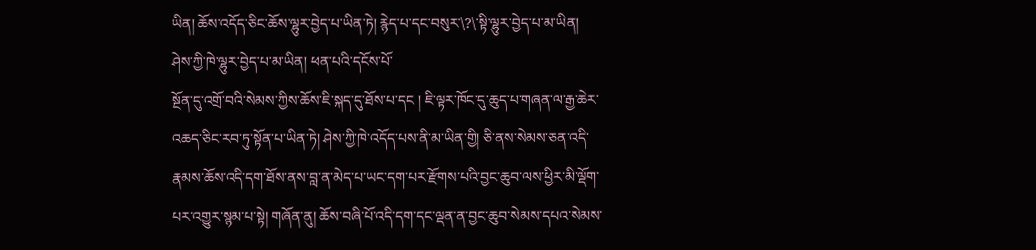ཡིན། ཆོས་འདོད་ཅིང་ཆོས་ལྷུར་བྱེད་པ་ཡིན་ཏེ། རྙེད་པ་དང་བསུར་\?\་སྟི་ལྷུར་བྱེད་པ་མ་ཡིན། ཤེས་ཀྱི་ཁེ་ལྷུར་བྱེད་པ་མ་ཡིན། ཕན་པའི་དངོས་པོ་
སྔོན་དུ་འགྲོ་བའི་སེམས་ཀྱིས་ཆོས་ཇི་སྐད་དུ་ཐོས་པ་དང ། ཇི་ལྟར་ཁོང་དུ་ཆུད་པ་གཞན་ལ་རྒྱ་ཆེར་འཆད་ཅིང་རབ་ཏུ་སྟོན་པ་ཡིན་ཏེ། ཤེས་ཀྱི་ཁེ་འདོད་པས་ནི་མ་ཡིན་གྱི། ཅི་ནས་སེམས་ཅན་འདི་རྣམས་ཆོས་འདི་དག་ཐོས་ནས་བླ་ན་མེད་པ་ཡང་དག་པར་རྫོགས་པའི་བྱང་ཆུབ་ལས་ཕྱིར་མི་ལྡོག་པར་འགྱུར་སྙམ་པ་སྟེ། གཞོན་ནུ། ཆོས་བཞི་པོ་འདི་དག་དང་ལྡན་ན་བྱང་ཆུབ་སེམས་དཔའ་སེམས་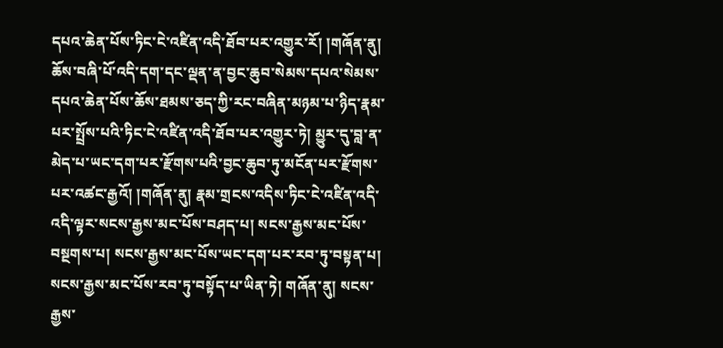དཔའ་ཆེན་པོས་ཏིང་ངེ་འཛིན་འདི་ཐོབ་པར་འགྱུར་རོ། །གཞོན་ནུ། ཆོས་བཞི་པོ་འདི་དག་དང་ལྡན་ན་བྱང་ཆུབ་སེམས་དཔའ་སེམས་དཔའ་ཆེན་པོས་ཆོས་ཐམས་ཅད་ཀྱི་རང་བཞིན་མཉམ་པ་ཉིད་རྣམ་པར་སྤྲོས་པའི་ཏིང་ངེ་འཛིན་འདི་ཐོབ་པར་འགྱུར་ཏེ། མྱུར་དུ་བླ་ན་མེད་པ་ཡང་དག་པར་རྫོགས་པའི་བྱང་ཆུབ་ཏུ་མངོན་པར་རྫོགས་པར་འཚང་རྒྱའོ། །གཞོན་ནུ། རྣམ་གྲངས་འདིས་ཏིང་ངེ་འཛིན་འདི་འདི་ལྟར་སངས་རྒྱས་མང་པོས་བཤད་པ། སངས་རྒྱས་མང་པོས་བསྔགས་པ། སངས་རྒྱས་མང་པོས་ཡང་དག་པར་རབ་ཏུ་བསྟན་པ། སངས་རྒྱས་མང་པོས་རབ་ཏུ་བསྟོད་པ་ཡིན་ཏེ། གཞོན་ནུ། སངས་རྒྱས་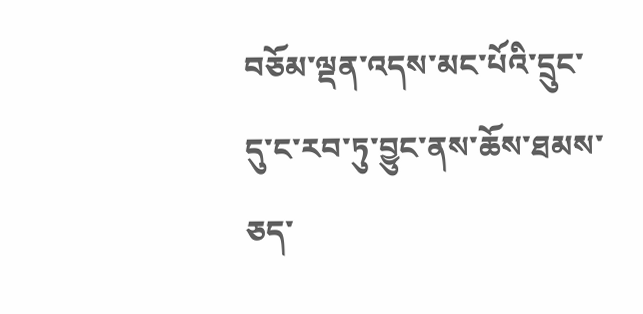བཅོམ་ལྡན་འདས་མང་པོའི་དྲུང་དུ་ང་རབ་ཏུ་བྱུང་ནས་ཆོས་ཐམས་ཅད་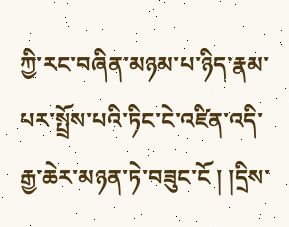ཀྱི་རང་བཞིན་མཉམ་པ་ཉིད་རྣམ་པར་སྤྲོས་པའི་ཏིང་ངེ་འཛིན་འདི་རྒྱ་ཆེར་མཉན་ཏེ་བཟུང་ངོ ། །དྲིས་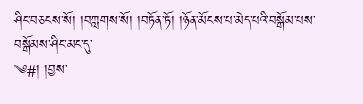ཤིང་བཅངས་སོ། །བཀླགས་སོ། །བཏོན་ཏོ། །ཉོན་མོངས་པ་མེད་པའི་བསྒོམ་པས་བསྒོམས་ཤིང་མང་དུ་
༄#། །བྱས་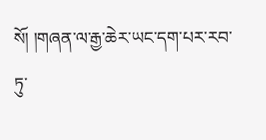སོ། །གཞན་ལ་རྒྱ་ཆེར་ཡང་དག་པར་རབ་ཏུ་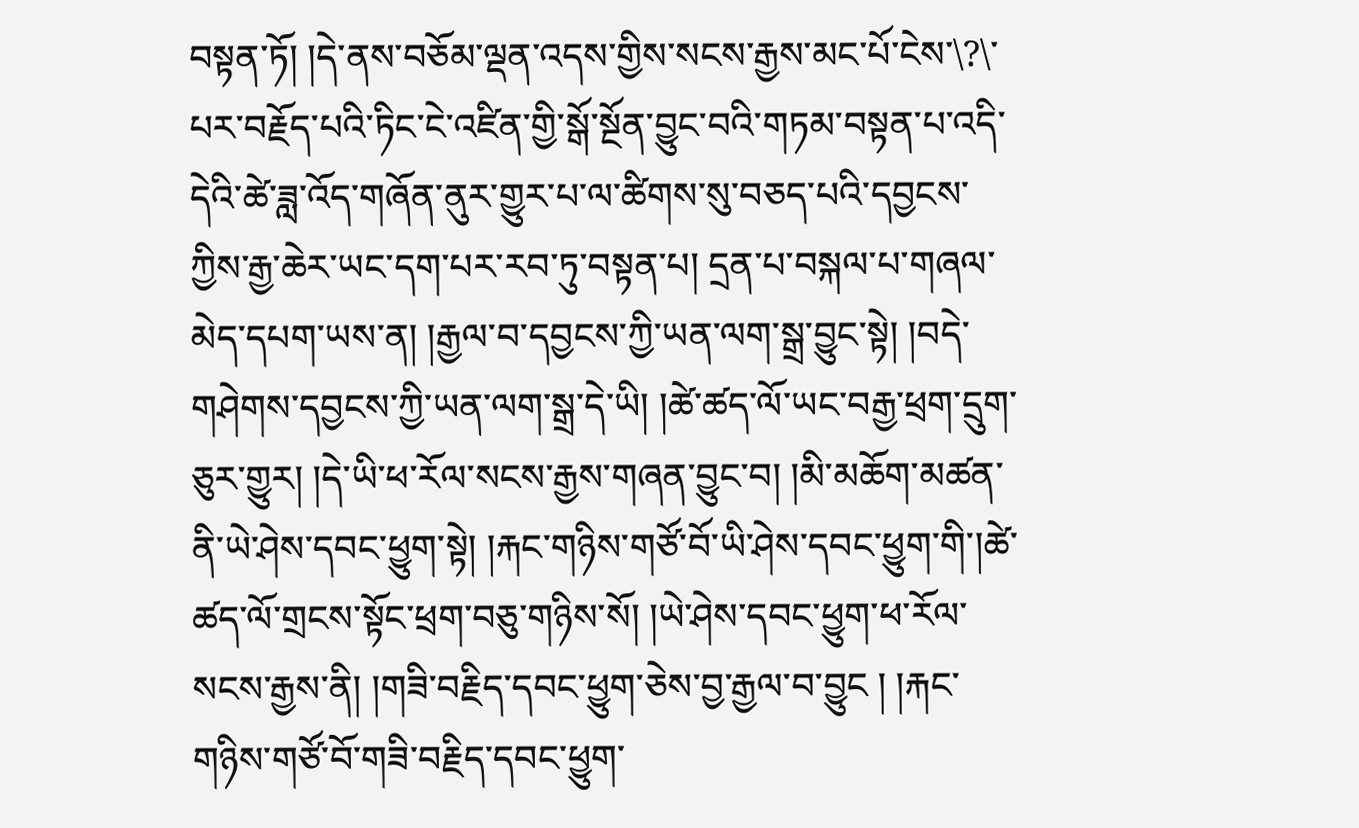བསྟན་ཏོ། །དེ་ནས་བཅོམ་ལྡན་འདས་གྱིས་སངས་རྒྱས་མང་པོ་ངེས་\?\་པར་བརྗོད་པའི་ཏིང་ངེ་འཛིན་གྱི་སྒོ་སྔོན་བྱུང་བའི་གཏམ་བསྟན་པ་འདི་དེའི་ཚེ་ཟླ་འོད་གཞོན་ནུར་གྱུར་པ་ལ་ཚིགས་སུ་བཅད་པའི་དབྱངས་ཀྱིས་རྒྱ་ཆེར་ཡང་དག་པར་རབ་ཏུ་བསྟན་པ། དྲན་པ་བསྐལ་པ་གཞལ་མེད་དཔག་ཡས་ན། །རྒྱལ་བ་དབྱངས་ཀྱི་ཡན་ལག་སྒྲ་བྱུང་སྟེ། །བདེ་གཤེགས་དབྱངས་ཀྱི་ཡན་ལག་སྒྲ་དེ་ཡི། །ཚེ་ཚད་ལོ་ཡང་བརྒྱ་ཕྲག་དྲུག་ཅུར་གྱུར། །དེ་ཡི་ཕ་རོལ་སངས་རྒྱས་གཞན་བྱུང་བ། །མི་མཆོག་མཚན་ནི་ཡེ་ཤེས་དབང་ཕྱུག་སྟེ། །རྐང་གཉིས་གཙོ་བོ་ཡི་ཤེས་དབང་ཕྱུག་གི་།ཚེ་ཚད་ལོ་གྲངས་སྟོང་ཕྲག་བཅུ་གཉིས་སོ། །ཡེ་ཤེས་དབང་ཕྱུག་ཕ་རོལ་སངས་རྒྱས་ནི། །གཟི་བརྗིད་དབང་ཕྱུག་ཅེས་བྱ་རྒྱལ་བ་བྱུང ། །རྐང་གཉིས་གཙོ་བོ་གཟི་བརྗིད་དབང་ཕྱུག་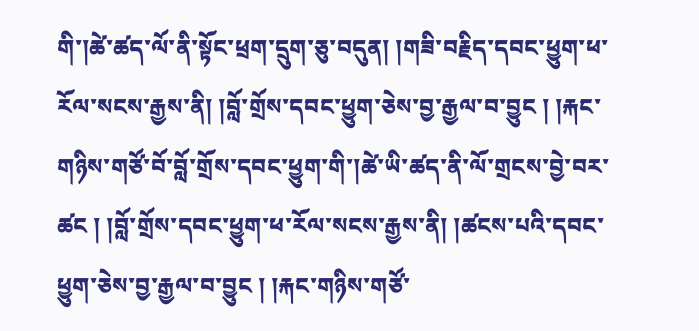གི་།ཚེ་ཚད་ལོ་ནི་སྟོང་ཕྲག་དྲུག་ཅུ་བདུན། །གཟི་བརྗིད་དབང་ཕྱུག་ཕ་རོལ་སངས་རྒྱས་ནི། །བློ་གྲོས་དབང་ཕྱུག་ཅེས་བྱ་རྒྱལ་བ་བྱུང ། །རྐང་གཉིས་གཙོ་བོ་བློ་གྲོས་དབང་ཕྱུག་གི་།ཚེ་ཡི་ཚད་ནི་ལོ་གྲངས་བྱེ་བར་ཚང ། །བློ་གྲོས་དབང་ཕྱུག་ཕ་རོལ་སངས་རྒྱས་ནི། །ཚངས་པའི་དབང་ཕྱུག་ཅེས་བྱ་རྒྱལ་བ་བྱུང ། །རྐང་གཉིས་གཙོ་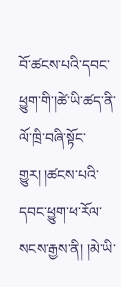བོ་ཚངས་པའི་དབང་ཕྱུག་གི་།ཚེ་ཡི་ཚད་ནི་ལོ་ཁྲི་བཞི་སྟོང་གྱུར། །ཚངས་པའི་
དབང་ཕྱུག་ཕ་རོལ་སངས་རྒྱས་ནི། །མེ་ཡི་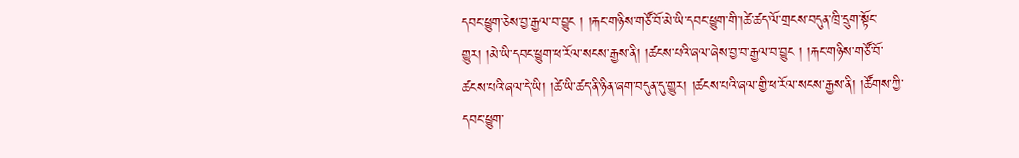དབང་ཕྱུག་ཅེས་བྱ་རྒྱལ་བ་བྱུང ། །རྐང་གཉིས་གཙོ་བོ་མེ་ཡི་དབང་ཕྱུག་གི་།ཚེ་ཚད་ལོ་གྲངས་བདུན་ཁྲི་དྲུག་སྟོང་གྱུར། །མེ་ཡི་དབང་ཕྱུག་ཕ་རོལ་སངས་རྒྱས་ནི། །ཚངས་པའི་ཞལ་ཞེས་བྱ་བ་རྒྱལ་བ་བྱུང ། །རྐང་གཉིས་གཙོ་བོ་ཚངས་པའི་ཞལ་དེ་ཡི། །ཚེ་ཡི་ཚད་ནི་ཉིན་ཞག་བདུན་དུ་གྱུར། །ཚངས་པའི་ཞལ་གྱི་ཕ་རོལ་སངས་རྒྱས་ནི། །ཚོགས་ཀྱི་དབང་ཕྱུག་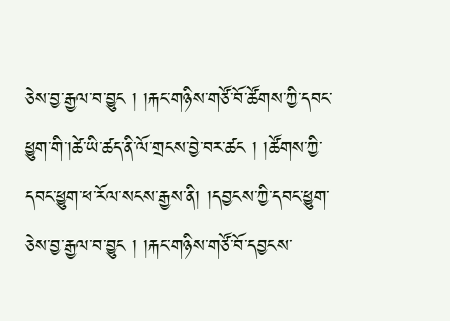ཅེས་བྱ་རྒྱལ་བ་བྱུང ། །རྐང་གཉིས་གཙོ་བོ་ཚོགས་ཀྱི་དབང་ཕྱུག་གི་།ཚེ་ཡི་ཚད་ནི་ལོ་གྲངས་བྱེ་བར་ཚང ། །ཚོགས་ཀྱི་དབང་ཕྱུག་ཕ་རོལ་སངས་རྒྱས་ནི། །དབྱངས་ཀྱི་དབང་ཕྱུག་ཅེས་བྱ་རྒྱལ་བ་བྱུང ། །རྐང་གཉིས་གཙོ་བོ་དབྱངས་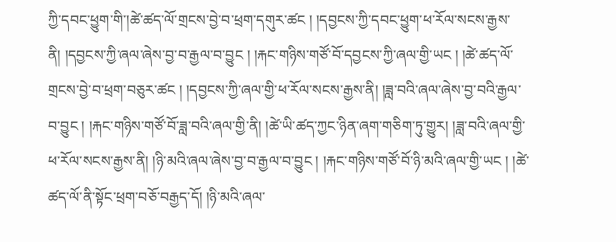ཀྱི་དབང་ཕྱུག་གི་།ཚེ་ཚད་ལོ་གྲངས་བྱེ་བ་ཕྲག་དགུར་ཚང ། །དབྱངས་ཀྱི་དབང་ཕྱུག་ཕ་རོལ་སངས་རྒྱས་ནི། །དབྱངས་ཀྱི་ཞལ་ཞེས་བྱ་བ་རྒྱལ་བ་བྱུང ། །རྐང་གཉིས་གཙོ་བོ་དབྱངས་ཀྱི་ཞལ་གྱི་ཡང ། །ཚེ་ཚད་ལོ་གྲངས་བྱེ་བ་ཕྲག་བཅུར་ཚང ། །དབྱངས་ཀྱི་ཞལ་གྱི་ཕ་རོལ་སངས་རྒྱས་ནི། །ཟླ་བའི་ཞལ་ཞེས་བྱ་བའི་རྒྱལ་བ་བྱུང ། །རྐང་གཉིས་གཙོ་བོ་ཟླ་བའི་ཞལ་གྱི་ནི། །ཚེ་ཡི་ཚད་ཀྱང་ཉིན་ཞག་གཅིག་ཏུ་གྱུར། །ཟླ་བའི་ཞལ་གྱི་ཕ་རོལ་སངས་རྒྱས་ནི། །ཉི་མའི་ཞལ་ཞེས་བྱ་བ་རྒྱལ་བ་བྱུང ། །རྐང་གཉིས་གཙོ་བོ་ཉི་མའི་ཞལ་གྱི་ཡང ། །ཚེ་ཚད་ལོ་ནི་སྟོང་ཕྲག་བཅོ་བརྒྱད་དོ། །ཉི་མའི་ཞལ་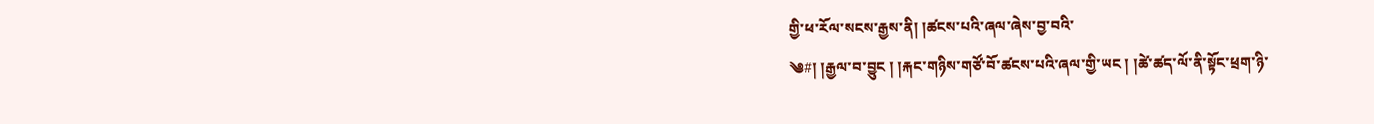གྱི་ཕ་རོལ་སངས་རྒྱས་ནི། །ཚངས་པའི་ཞལ་ཞེས་བྱ་བའི་
༄#། །རྒྱལ་བ་བྱུང ། །རྐང་གཉིས་གཙོ་བོ་ཚངས་པའི་ཞལ་གྱི་ཡང ། །ཚེ་ཚད་ལོ་ནི་སྟོང་ཕྲག་ཉི་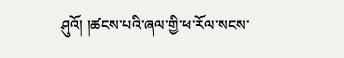ཤུའོ། །ཚངས་པའི་ཞལ་གྱི་ཕ་རོལ་སངས་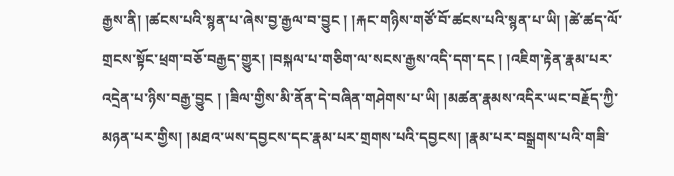རྒྱས་ནི། །ཚངས་པའི་སྙན་པ་ཞེས་བྱ་རྒྱལ་བ་བྱུང ། །རྐང་གཉིས་གཙོ་བོ་ཚངས་པའི་སྙན་པ་ཡི། །ཚེ་ཚད་ལོ་གྲངས་སྟོང་ཕྲག་བཅོ་བརྒྱད་གྱུར། །བསྐལ་པ་གཅིག་ལ་སངས་རྒྱས་འདི་དག་དང ། །འཇིག་རྟེན་རྣམ་པར་འདྲེན་པ་ཉིས་བརྒྱ་བྱུང ། །ཟིལ་གྱིས་མི་ནོན་དེ་བཞིན་གཤེགས་པ་ཡི། །མཚན་རྣམས་འདིར་ཡང་བརྗོད་ཀྱི་མཉན་པར་གྱིས། །མཐའ་ཡས་དབྱངས་དང་རྣམ་པར་གྲགས་པའི་དབྱངས། །རྣམ་པར་བསྒྲགས་པའི་གཟི་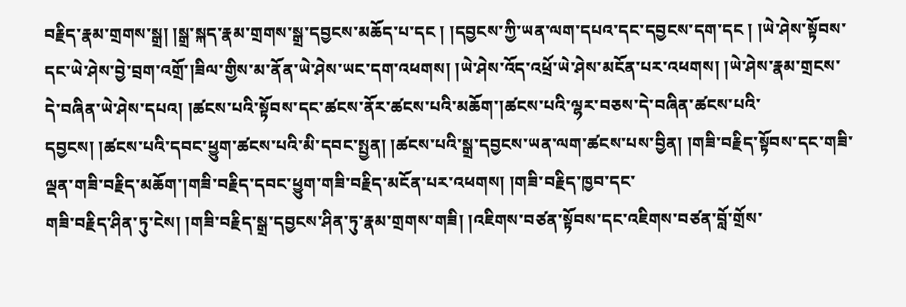བརྗིད་རྣམ་གྲགས་སྒྲ། །སྒྲ་སྐད་རྣམ་གྲགས་སྒྲ་དབྱངས་མཆོད་པ་དང ། །དབྱངས་ཀྱི་ཡན་ལག་དཔའ་དང་དབྱངས་དག་དང ། །ཡེ་ཤེས་སྟོབས་དང་ཡེ་ཤེས་བྱེ་བྲག་འགྲོ་།ཟིལ་གྱིས་མ་ནོན་ཡེ་ཤེས་ཡང་དག་འཕགས། །ཡེ་ཤེས་འོད་འཕྲོ་ཡེ་ཤེས་མངོན་པར་འཕགས། །ཡེ་ཤེས་རྣམ་གྲངས་དེ་བཞིན་ཡེ་ཤེས་དཔའ། །ཚངས་པའི་སྟོབས་དང་ཚངས་ནོར་ཚངས་པའི་མཆོག་།ཚངས་པའི་ལྷར་བཅས་དེ་བཞིན་ཚངས་པའི་དབྱངས། །ཚངས་པའི་དབང་ཕྱུག་ཚངས་པའི་མི་དབང་སྤྱན། །ཚངས་པའི་སྒྲ་དབྱངས་ཡན་ལག་ཚངས་པས་བྱིན། །གཟི་བརྗིད་སྟོབས་དང་གཟི་ལྡན་གཟི་བརྗིད་མཆོག་།གཟི་བརྗིད་དབང་ཕྱུག་གཟི་བརྗིད་མངོན་པར་འཕགས། །གཟི་བརྗིད་ཁྱབ་དང་
གཟི་བརྗིད་ཤིན་ཏུ་ངེས། །གཟི་བརྗིད་སྒྲ་དབྱངས་ཤིན་ཏུ་རྣམ་གྲགས་གཟི། །འཇིགས་བཙན་སྟོབས་དང་འཇིགས་བཙན་བློ་གྲོས་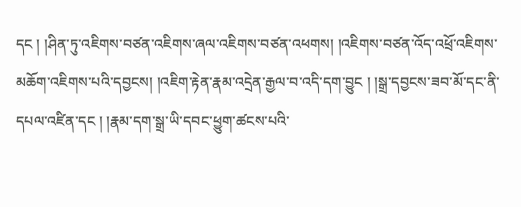དང ། །ཤིན་ཏུ་འཇིགས་བཙན་འཇིགས་ཞལ་འཇིགས་བཙན་འཕགས། །འཇིགས་བཙན་འོད་འཕྲོ་འཇིགས་མཆོག་འཇིགས་པའི་དབྱངས། །འཇིག་རྟེན་རྣམ་འདྲེན་རྒྱལ་བ་འདི་དག་བྱུང ། །སྒྲ་དབྱངས་ཟབ་མོ་དང་ནི་དཔལ་འཛིན་དང ། །རྣམ་དག་སྒྲ་ཡི་དབང་ཕྱུག་ཚངས་པའི་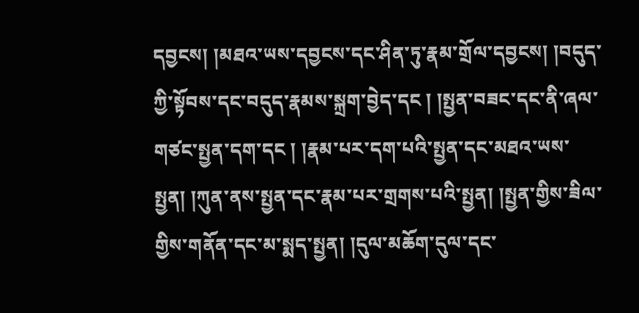དབྱངས། །མཐའ་ཡས་དབྱངས་དང་ཤིན་ཏུ་རྣམ་གྲོལ་དབྱངས། །བདུད་ཀྱི་སྟོབས་དང་བདུད་རྣམས་སྐྲག་བྱེད་དང ། །སྤྱན་བཟང་དང་ནི་ཞལ་གཙང་སྤྱན་དག་དང ། །རྣམ་པར་དག་པའི་སྤྱན་དང་མཐའ་ཡས་སྤྱན། །ཀུན་ནས་སྤྱན་དང་རྣམ་པར་གྲགས་པའི་སྤྱན། །སྤྱན་གྱིས་ཟིལ་གྱིས་གནོན་དང་མ་སྨད་སྤྱན། །དུལ་མཆོག་དུལ་དང་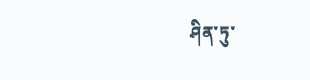ཤིན་ཏུ་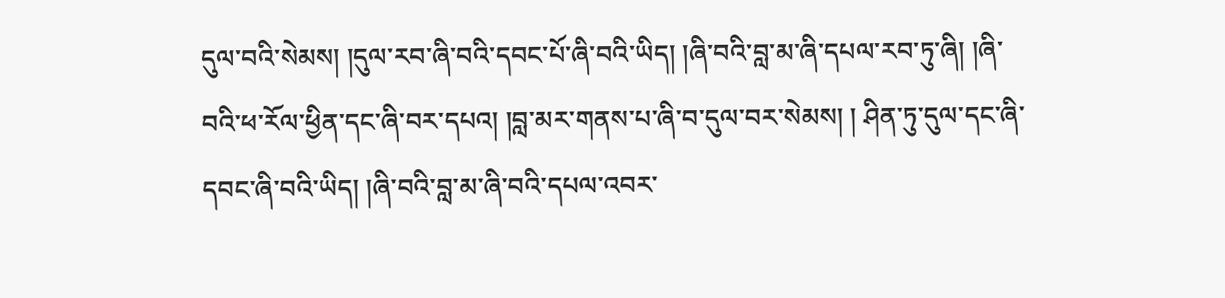དུལ་བའི་སེམས། །དུལ་རབ་ཞི་བའི་དབང་པོ་ཞི་བའི་ཡིད། །ཞི་བའི་བླ་མ་ཞི་དཔལ་རབ་ཏུ་ཞི། །ཞི་བའི་ཕ་རོལ་ཕྱིན་དང་ཞི་བར་དཔའ། །བླ་མར་གནས་པ་ཞི་བ་དུལ་བར་སེམས། ། ཤིན་ཏུ་དུལ་དང་ཞི་དབང་ཞི་བའི་ཡིད། །ཞི་བའི་བླ་མ་ཞི་བའི་དཔལ་འབར་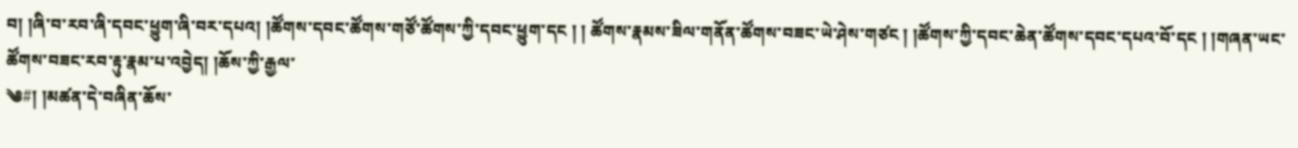བ། །ཞི་བ་རབ་ཞི་དབང་ཕྱུག་ཞི་བར་དཔའ། །ཚོགས་དབང་ཚོགས་གཙོ་ཚོགས་ཀྱི་དབང་ཕྱུག་དང ། ། ཚོགས་རྣམས་ཟིལ་གནོན་ཚོགས་བཟང་ཡེ་ཤེས་གཙང ། །ཚོགས་ཀྱི་དབང་ཆེན་ཚོགས་དབང་དཔའ་བོ་དང ། །གཞན་ཡང་ཚོགས་བཟང་རབ་རྟུ་རྣམ་པ་འབྱེད། །ཆོས་ཀྱི་རྒྱལ་
༄#། །མཚན་དེ་བཞིན་ཆོས་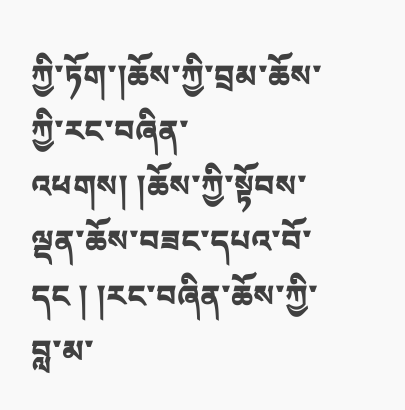ཀྱི་ཏོག་།ཆོས་ཀྱི་བྲམ་ཆོས་ཀྱི་རང་བཞིན་འཕགས། །ཆོས་ཀྱི་སྟོབས་ལྡན་ཆོས་བཟང་དཔའ་བོ་དང ། །རང་བཞིན་ཆོས་ཀྱི་བླ་མ་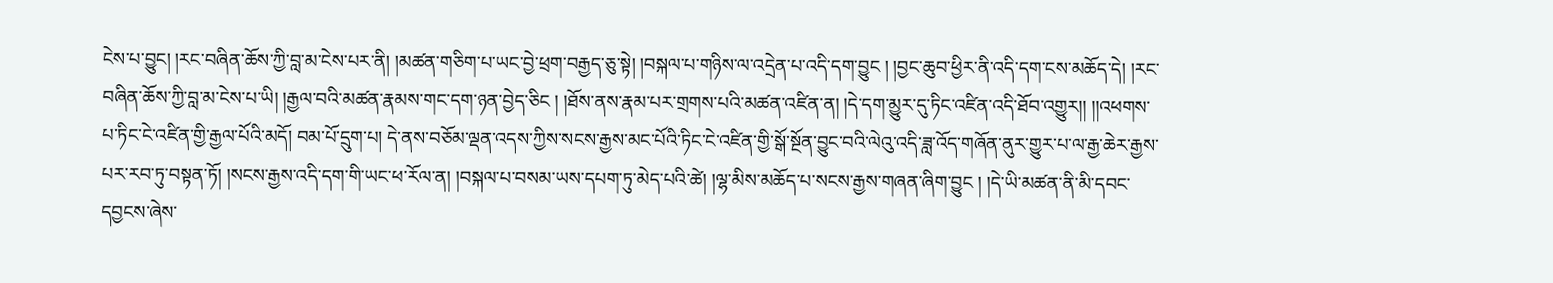ངེས་པ་བྱུང། །རང་བཞིན་ཆོས་ཀྱི་བླ་མ་ངེས་པར་ནི། །མཚན་གཅིག་པ་ཡང་བྱེ་ཕྲག་བརྒྱད་ཅུ་སྟེ། །བསྐལ་པ་གཉིས་ལ་འདྲེན་པ་འདི་དག་བྱུང ། །བྱང་ཆུབ་ཕྱིར་ནི་འདི་དག་ངས་མཆོད་དེ། །རང་བཞིན་ཆོས་ཀྱི་བླ་མ་ངེས་པ་ཡི། །རྒྱལ་བའི་མཚན་རྣམས་གང་དག་ཉན་བྱེད་ཅིང ། །ཐོས་ནས་རྣམ་པར་གྲགས་པའི་མཚན་འཛིན་ན། །དེ་དག་མྱུར་དུ་ཏིང་འཛིན་འདི་ཐོབ་འགྱུར།། །།འཕགས་པ་ཏིང་ངེ་འཛིན་གྱི་རྒྱལ་པོའི་མདོ། བམ་པོ་དྲུག་པ། དེ་ནས་བཅོམ་ལྡན་འདས་ཀྱིས་སངས་རྒྱས་མང་པོའི་ཏིང་ངེ་འཛིན་གྱི་སྒོ་སྔོན་བྱུང་བའི་ལེའུ་འདི་ཟླ་འོད་གཞོན་ནུར་གྱུར་པ་ལ་རྒྱ་ཆེར་རྒྱས་པར་རབ་ཏུ་བསྟན་ཏོ། །སངས་རྒྱས་འདི་དག་གི་ཡང་ཕ་རོལ་ན། །བསྐལ་པ་བསམ་ཡས་དཔག་ཏུ་མེད་པའི་ཚེ། །ལྷ་མིས་མཆོད་པ་སངས་རྒྱས་གཞན་ཞིག་བྱུང ། །དེ་ཡི་མཚན་ནི་མི་དབང་དབྱངས་ཞེས་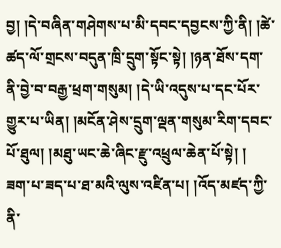བྱ། །དེ་བཞིན་གཤེགས་པ་མི་དབང་དབྱངས་ཀྱི་ནི། །ཚེ་ཚད་ལོ་གྲངས་བདུན་ཁྲི་དྲུག་སྟོང་སྟེ། །ཉན་ཐོས་དག་ནི་བྱེ་བ་བརྒྱ་ཕྲག་གསུམ། །དེ་ཡི་འདུས་པ་དང་པོར་གྱུར་པ་ཡིན། །མངོན་ཤེས་དྲུག་ལྡན་གསུམ་རིག་དབང་པོ་ཐུལ། །མཐུ་ཡང་ཆེ་ཞིང་རྫུ་འཕྲུལ་ཆེན་པོ་སྟེ། །
ཟག་པ་ཟད་པ་ཐ་མའི་ལུས་འཛིན་པ། །འོད་མཛད་ཀྱི་ནི་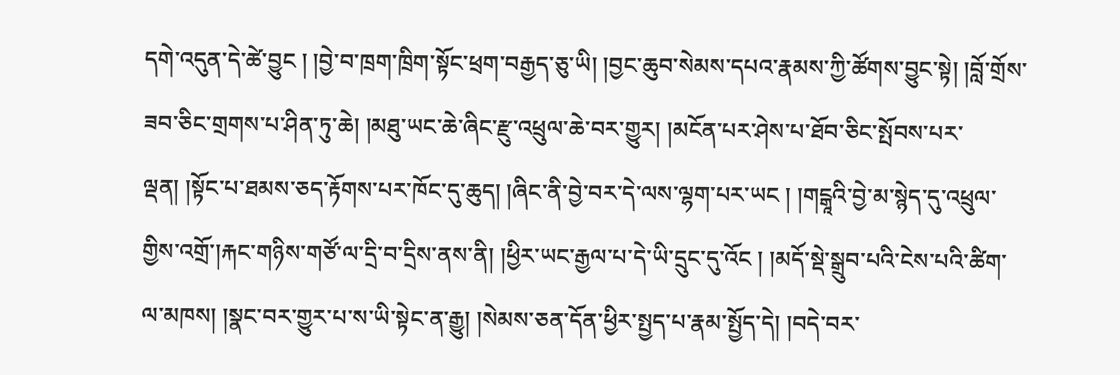དགེ་འདུན་དེ་ཚེ་བྱུང ། །བྱེ་བ་ཁྲག་ཁྲིག་སྟོང་ཕྲག་བརྒྱད་ཅུ་ཡི། །བྱང་ཆུབ་སེམས་དཔའ་རྣམས་ཀྱི་ཚོགས་བྱུང་སྟེ། །བློ་གྲོས་ཟབ་ཅིང་གྲགས་པ་ཤིན་ཏུ་ཆེ། །མཐུ་ཡང་ཆེ་ཞིང་རྫུ་འཕྲུལ་ཆེ་བར་གྱུར། །མངོན་པར་ཤེས་པ་ཐོབ་ཅིང་སྤོབས་པར་ལྡན། །སྟོང་པ་ཐམས་ཅད་རྟོགས་པར་ཁོང་དུ་ཆུད། །ཞིང་ནི་བྱེ་བར་དེ་ལས་ལྷག་པར་ཡང ། །གངྒཱའི་བྱེ་མ་སྙེད་དུ་འཕྲུལ་གྱིས་འགྲོ་།རྐང་གཉིས་གཙོ་ལ་དྲི་བ་དྲིས་ནས་ནི། །ཕྱིར་ཡང་རྒྱལ་པ་དེ་ཡི་དྲུང་དུ་འོང ། །མདོ་སྡེ་སྒྲུབ་པའི་ངེས་པའི་ཚིག་ལ་མཁས། །སྣང་བར་གྱུར་པ་ས་ཡི་སྟེང་ན་རྒྱུ། །སེམས་ཅན་དོན་ཕྱིར་སྤྱད་པ་རྣམ་སྤྱོད་དེ། །བདེ་བར་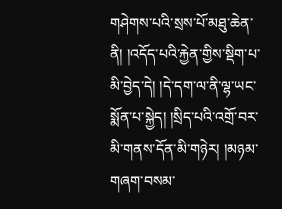གཤེགས་པའི་སྲས་པོ་མཐུ་ཆེན་ནི། །འདོད་པའི་རྐྱེན་གྱིས་སྡིག་པ་མི་བྱེད་དེ། །དེ་དག་ལ་ནི་ལྷ་ཡང་སྨོན་པ་སྐྱེད། །སྲིད་པའི་འགྲོ་བར་མི་གནས་དོན་མི་གཉེར། །མཉམ་གཞག་བསམ་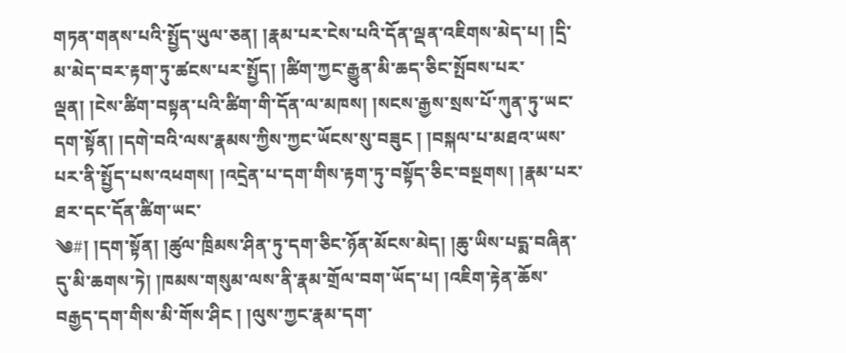གཏན་གནས་པའི་སྤྱོད་ཡུལ་ཅན། །རྣམ་པར་ངེས་པའི་དོན་ལྡན་འཇིགས་མེད་པ། །དྲི་མ་མེད་བར་རྟག་ཏུ་ཚངས་པར་སྤྱོད། །ཚིག་ཀྱང་རྒྱུན་མི་ཆད་ཅིང་སྤོབས་པར་ལྡན། །ངེས་ཚིག་བསྟན་པའི་ཚིག་གི་དོན་ལ་མཁས། །སངས་རྒྱས་སྲས་པོ་ཀུན་ཏུ་ཡང་དག་སྟོན། །དགེ་བའི་ལས་རྣམས་ཀྱིས་ཀྱང་ཡོངས་སུ་བཟུང ། །བསྐལ་པ་མཐའ་ཡས་པར་ནི་སྤྱོད་པས་འཕགས། །འདྲེན་པ་དག་གིས་རྟག་ཏུ་བསྟོད་ཅིང་བསྔགས། །རྣམ་པར་ཐར་དང་དོན་ཚིག་ཡང་
༄#། །དག་སྟོན། །ཚུལ་ཁྲིམས་ཤིན་ཏུ་དག་ཅིང་ཉོན་མོངས་མེད། །ཆུ་ཡིས་པདྨ་བཞིན་དུ་མི་ཆགས་ཏེ། །ཁམས་གསུམ་ལས་ནི་རྣམ་གྲོལ་བག་ཡོད་པ། །འཇིག་རྟེན་ཆོས་བརྒྱད་དག་གིས་མི་གོས་ཤིང ། །ལུས་ཀྱང་རྣམ་དག་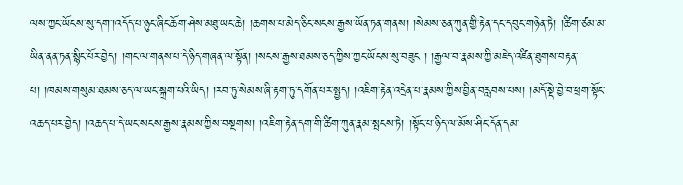ལས་ཀྱང་ཡོངས་སུ་དག་།འདོད་པ་ཉུང་ཞིང་ཆོག་ཤེས་མཐུ་ཡང་ཆེ། །ཆགས་པ་མེད་ཅིང་སངས་རྒྱས་ཡོན་ཏན་གནས། །སེམས་ཅན་ཀུན་གྱི་རྟེན་དང་དབུང་གཉེན་ཏེ། །ཚིག་ཙམ་མ་ཡིན་ནན་ཏན་སྙིང་པོར་བྱེད། །གང་ལ་གནས་པ་དེ་ཉིད་གཞན་ལ་སྟོན། །སངས་རྒྱས་ཐམས་ཅད་ཀྱིས་ཀྱང་ཡོངས་སུ་བཟུང ། །རྒྱལ་བ་རྣམས་ཀྱི་མཇེད་འཛིན་ཐུགས་བརྟན་པ། །ཁམས་གསུམ་ཐམས་ཅད་ལ་ཡང་སྐྲག་པའི་ཡིད། །རབ་ཏུ་སེམས་ཞི་རྟག་ཏུ་དགོན་པར་སྤྱད། །འཇིག་རྟེན་འདྲེན་པ་རྣམས་ཀྱིས་བྱིན་བརླབས་པས། །མདོ་སྡེ་བྱེ་བ་ཕྲག་སྟོང་འཆད་པར་བྱེད། །འཆད་པ་དེ་ཡང་སངས་རྒྱས་རྣམས་ཀྱིས་བསྔགས། །འཇིག་རྟེན་དག་གི་ཚིག་ཀུན་རྣམ་སྤངས་ཏེ། །སྟོང་པ་ཉིད་ལ་མོས་ཤིང་དོན་དམ་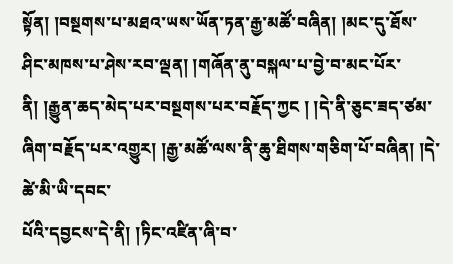སྟོན། །བསྔགས་པ་མཐའ་ཡས་ཡོན་ཏན་རྒྱ་མཚོ་བཞིན། །མང་དུ་ཐོས་ཤིང་མཁས་པ་ཤེས་རབ་ལྡན། །གཞོན་ནུ་བསྐལ་པ་བྱེ་བ་མང་པོར་ནི། །རྒྱུན་ཆད་མེད་པར་བསྔགས་པར་བརྗོད་ཀྱང ། །དེ་ནི་ཅུང་ཟད་ཙམ་ཞིག་བརྗོད་པར་འགྱུར། །རྒྱ་མཚོ་ལས་ནི་ཆུ་ཐིགས་གཅིག་པོ་བཞིན། །དེ་ཚེ་མི་ཡི་དབང་
པོའི་དབྱངས་དེ་ནི། །ཏིང་འཛིན་ཞི་བ་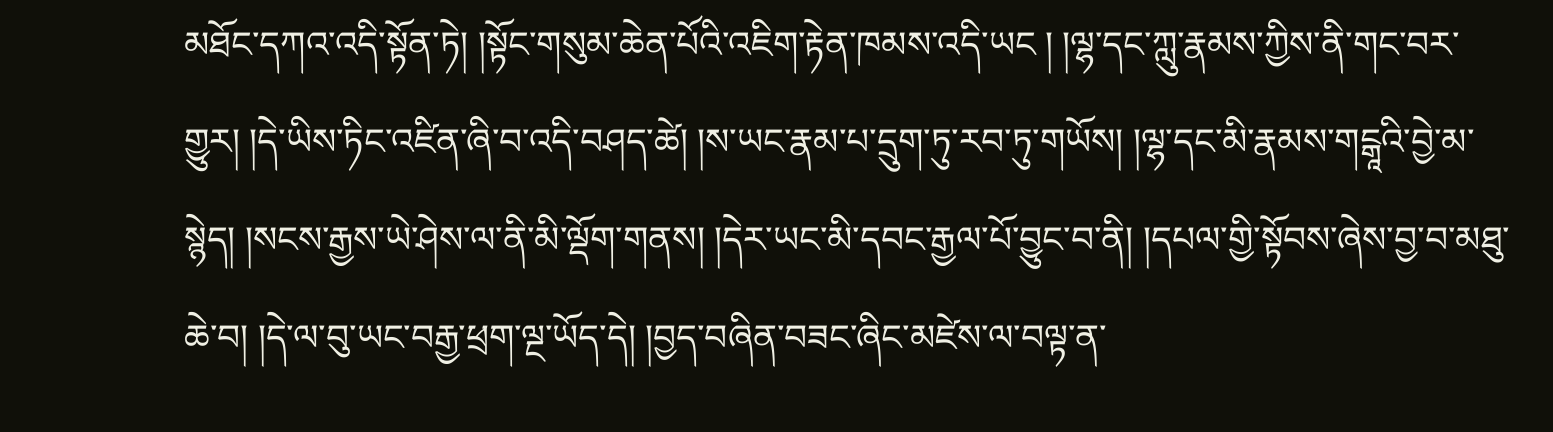མཐོང་དཀའ་འདི་སྟོན་ཏེ། །སྟོང་གསུམ་ཆེན་པོའི་འཇིག་རྟེན་ཁམས་འདི་ཡང ། །ལྷ་དང་ཀླུ་རྣམས་ཀྱིས་ནི་གང་བར་གྱུར། །དེ་ཡིས་ཏིང་འཛིན་ཞི་བ་འདི་བཤད་ཚེ། །ས་ཡང་རྣམ་པ་དྲུག་ཏུ་རབ་ཏུ་གཡོས། །ལྷ་དང་མི་རྣམས་གངྒཱའི་བྱེ་མ་སྙེད། །སངས་རྒྱས་ཡེ་ཤེས་ལ་ནི་མི་ལྡོག་གནས། །དེར་ཡང་མི་དབང་རྒྱལ་པོ་བྱུང་བ་ནི། །དཔལ་གྱི་སྟོབས་ཞེས་བྱ་བ་མཐུ་ཆེ་བ། །དེ་ལ་བུ་ཡང་བརྒྱ་ཕྲག་ལྔ་ཡོད་དེ། །བྱད་བཞིན་བཟང་ཞིང་མཛེས་ལ་བལྟ་ན་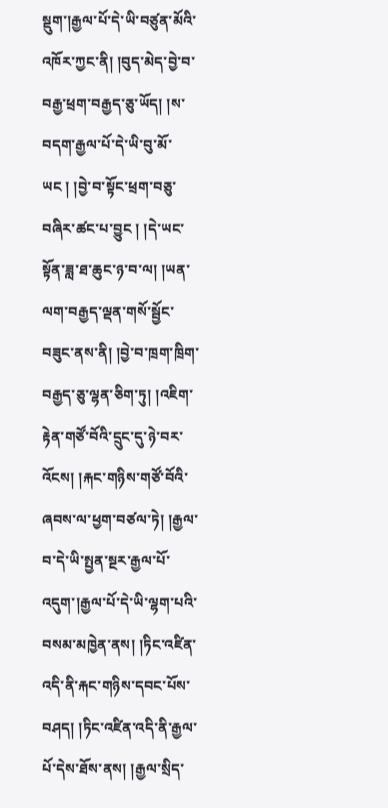སྡུག་།རྒྱལ་པོ་དེ་ཡི་བཙུན་མོའི་འཁོར་ཀྱང་ནི། །བུད་མེད་བྱེ་བ་བརྒྱ་ཕྲག་བརྒྱད་ཅུ་ཡོད། །ས་བདག་རྒྱལ་པོ་དེ་ཡི་བུ་མོ་ཡང ། །བྱེ་བ་སྟོང་ཕྲག་བཅུ་བཞིར་ཚང་པ་བྱུང ། །དེ་ཡང་སྟོན་ཟླ་ཐ་ཆུང་ཉ་བ་ལ། །ཡན་ལག་བརྒྱད་ལྡན་གསོ་སྦྱོང་བཟུང་ནས་ནི། །བྱེ་བ་ཁྲག་ཁྲིག་བརྒྱད་ཅུ་ལྷན་ཅིག་ཏུ། །འཇིག་རྟེན་གཙོ་བོའི་དྲུང་དུ་ཉེ་བར་འོངས། །རྐང་གཉིས་གཙོ་བོའི་ཞབས་ལ་ཕྱག་བཙལ་ཏེ། །རྒྱལ་བ་དེ་ཡི་སྤྱན་སྔར་རྒྱལ་པོ་འདུག་།རྒྱལ་པོ་དེ་ཡི་ལྷག་པའི་བསམ་མཁྱེན་ནས། །ཏིང་འཛིན་འདི་ནི་རྐང་གཉིས་དབང་པོས་བཤད། །ཏིང་འཛིན་འདི་ནི་རྒྱལ་པོ་དེས་ཐོས་ནས། །རྒྱལ་སྲིད་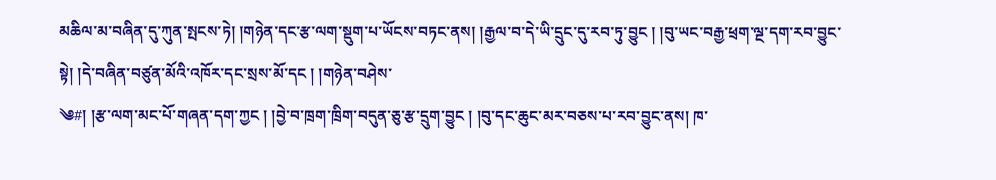མཆིལ་མ་བཞིན་དུ་ཀུན་སྤངས་ཏེ། །གཉེན་དང་རྩ་ལག་སྡུག་པ་ཡོངས་བཏང་ནས། །རྒྱལ་བ་དེ་ཡི་དྲུང་དུ་རབ་ཏུ་བྱུང ། །བུ་ཡང་བརྒྱ་ཕྲག་ལྔ་དག་རབ་བྱུང་སྟེ། །དེ་བཞིན་བཙུན་མོའི་འཁོར་དང་སྲས་མོ་དང ། །གཉེན་བཤེས་
༄#། །རྩ་ལག་མང་པོ་གཞན་དག་ཀྱང ། །བྱེ་བ་ཁྲག་ཁྲིག་བདུན་ཅུ་རྩ་དྲུག་བྱུང ། །བུ་དང་ཆུང་མར་བཅས་པ་རབ་བྱུང་ནས། ཁ་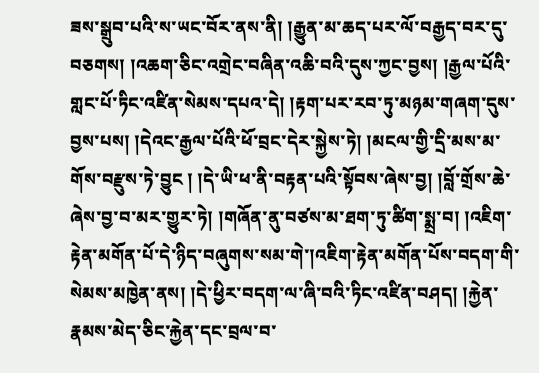ཟས་སྒྲུབ་པའི་ས་ཡང་བོར་ནས་ནི། །རྒྱུན་མ་ཆད་པར་ལོ་བརྒྱད་བར་དུ་བཅགས། །འཆག་ཅིང་འགྲེང་བཞིན་འཆི་བའི་དུས་ཀྱང་བྱས། །རྒྱལ་པོའི་གླང་པོ་ཏིང་འཛིན་སེམས་དཔའ་དེ། །རྟག་པར་རབ་ཏུ་མཉམ་གཞག་དུས་བྱས་པས། །དེའང་རྒྱལ་པོའི་ཕོ་བྲང་དེར་སྐྱེས་ཏེ། །མངལ་གྱི་དྲི་མས་མ་གོས་བརྫུས་ཏེ་བྱུང ། །དེ་ཡི་ཕ་ནི་བརྟན་པའི་སྟོབས་ཞེས་བྱ། །བློ་གྲོས་ཆེ་ཞེས་བྱ་བ་མར་གྱུར་ཏེ། །གཞོན་ནུ་བཙས་མ་ཐག་ཏུ་ཚིག་སྨྲ་བ། །འཇིག་རྟེན་མགོན་པོ་དེ་ཉིད་བཞུགས་སམ་གེ་།འཇིག་རྟེན་མགོན་པོས་བདག་གི་སེམས་མཁྱེན་ནས། །དེ་ཕྱིར་བདག་ལ་ཞི་བའི་ཏིང་འཛིན་བཤད། །རྐྱེན་རྣམས་མེད་ཅིང་རྐྱེན་དང་བྲལ་བ་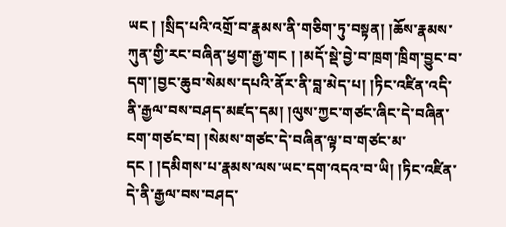ཡང ། །སྲིད་པའི་འགྲོ་བ་རྣམས་ནི་གཅིག་ཏུ་བསྟན། །ཆོས་རྣམས་ཀུན་གྱི་རང་བཞིན་ཕྱག་རྒྱ་གང ། །མདོ་སྡེ་བྱེ་བ་ཁྲག་ཁྲིག་བྱུང་བ་དག་།བྱང་ཆུབ་སེམས་དཔའི་ནོར་ནི་བླ་མེད་པ། །ཏིང་འཛིན་འདི་ནི་རྒྱལ་བས་བཤད་མཛད་དམ། །ལུས་ཀྱང་གཙང་ཞིང་དེ་བཞིན་ངག་གཙང་བ། །སེམས་གཙང་དེ་བཞིན་ལྟ་བ་གཙང་མ་དང ། །དམིགས་པ་རྣམས་ལས་ཡང་དག་འདའ་བ་ཡི། །ཏིང་འཛིན་དེ་ནི་རྒྱལ་བས་བཤད་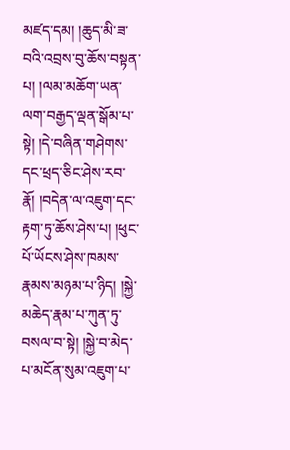མཛད་དམ། །ཆུད་མི་ཟ་བའི་འབྲས་བུ་ཆོས་བསྟན་
པ། །ལམ་མཆོག་ཡན་ལག་བརྒྱད་ལྡན་སྒོམ་པ་སྟེ། །དེ་བཞིན་གཤེགས་དང་ཕྲད་ཅིང་ཤེས་རབ་རྣོ། །བདེན་ལ་འཇུག་དང་རྟག་ཏུ་ཆོས་ཤེས་པ། །ཕུང་པོ་ཡོངས་ཤེས་ཁམས་རྣམས་མཉམ་པ་ཉིད། །སྐྱེ་མཆེད་རྣམ་པ་ཀུན་ཏུ་བསལ་བ་སྟེ། །སྐྱེ་བ་མེད་པ་མངོན་སུམ་འཇུག་པ་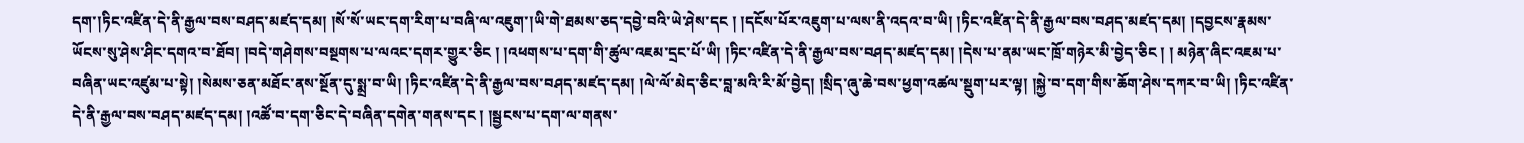དག་།ཏིང་འཛིན་དེ་ནི་རྒྱལ་བས་བཤད་མཛད་དམ། །སོ་སོ་ཡང་དག་རིག་པ་བཞི་ལ་འཇུག་།ཡི་གེ་ཐམས་ཅད་དབྱེ་བའི་ཡེ་ཤེས་དང ། །དངོས་པོར་འཇུག་པ་ལས་ནི་འདའ་བ་ཡི། །ཏིང་འཛིན་དེ་ནི་རྒྱལ་བས་བཤད་མཛད་དམ། །དབྱངས་རྣམས་ཡོངས་སུ་ཤེས་ཤིང་དགའ་བ་ཐོབ། །བདེ་གཤེགས་བསྔགས་པ་ལའང་དགར་གྱུར་ཅིང ། །འཕགས་པ་དག་གི་ཚུལ་འཇམ་དྲང་པོ་ཡི། །ཏིང་འཛིན་དེ་ནི་རྒྱལ་བས་བཤད་མཛད་དམ། །དེས་པ་ནམ་ཡང་ཁྲོ་གཉེར་མི་བྱེད་ཅིང ། ། མཉེན་ཞིང་འཇམ་པ་བཞིན་ཡང་འཛུམ་པ་སྟེ། །སེམས་ཅན་མཐོང་ནས་སྔོན་དུ་སྨྲ་བ་ཡི། །ཏིང་འཛིན་དེ་ནི་རྒྱལ་བས་བཤད་མཛད་དམ། །ལེ་ལོ་མེད་ཅིང་བླ་མའི་རི་མོ་བྱེད། །སྲིད་ཞུ་ཆེ་བས་ཕྱག་འཚལ་སྡུག་པར་ལྟ། །སྐྱེ་བ་དག་གིས་ཆོག་ཤེས་དཀར་བ་ཡི། །ཏིང་འཛིན་དེ་ནི་རྒྱལ་བས་བཤད་མཛད་དམ། །འཚོ་བ་དག་ཅིང་དེ་བཞིན་དགེན་གནས་དང ། །སྦྱངས་པ་དག་ལ་གནས་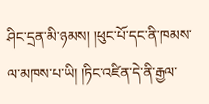ཤིང་དྲན་མི་ཉམས། །ཕུང་པོ་དང་ནི་ཁམས་ལ་མཁས་པ་ཡི། །ཏིང་འཛིན་དེ་ནི་རྒྱལ་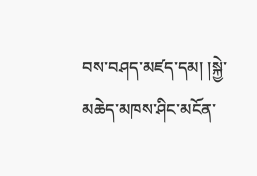བས་བཤད་མཛད་དམ། །སྐྱེ་མཆེད་མཁས་ཤིང་མངོན་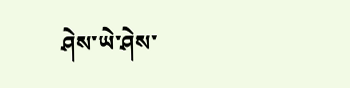ཤེས་ཡེ་ཤེས་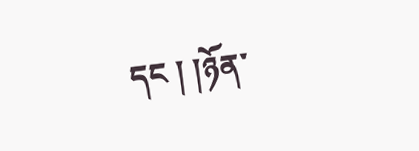དང ། །ཉོན་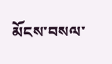མོངས་བསལ་